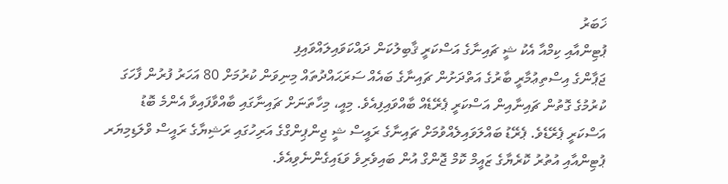ޚަބަރު
ޕުޓިންއާއި ކިމްއާ އެކު ޝީ ޗައިނާގެ އަސްކަރީ ޤާބިލުކަން ދައްކަވައިލައްވައިފި
ޖަޕާންގެ އިސްތިޢުމާރީ ބާރުގެ އަތްދަށުން ޗައިނާގެ ބައެއް ސަރަޙައްދުތައް މިނިވަން ކުރުމަށް 80 އަހަރު ފުރުން ފާހަގަ ކުރުމުގެ ގޮތުން ޗައިނާއިން އަސްކަރީ ޕެރޭޑެއް ބާއްވައިފިއެވެ. މިއީ، މިހާތަނަށް ޗައިނާގައި ބާއްވާފައިވާ އެންމެ ބޮޑު އަސްކަރީ ޕެރޭޑެވެ. ޕެރޭޑު ބައްލަވައިލެއްވުމަށް ޗައިނާގެ ރައީސް ޝީ ޖިންޕިންގްގެ އަރިހުގައި ރަޝިޔާގެ ރައީސް ވްލަޑިމިޔަރ ޕުޓިންއާއި އުތުރު ކޮރެޔާގެ ޒައީމް ކޮމް ޖޮންގް އުން ބައިވެރިވެ ވަޑައިގެންނެވިއެވެ.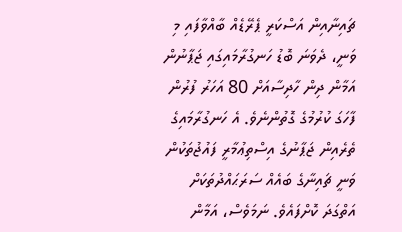ޗައިނާއިން އަސްކަރީ ޕެރޭޑެއް ބާއްވާފައި މި ވަނީ، ދެވަނަ ބޮޑު ހަނގުރާމައިގައި ޖަޕާނުން އަމާން ދިން ހާދިސާއަށް 80 އަހަރު ފުރުން ފާހަގަ ކުރުމުގެ ގޮތުންނެވެ. އެ ހަނގުރާމައިގެ ތެރެއިން ޖަޕާނުގެ އިސްތިޢުމާރީ ފައުޖުތަކުން ވަނީ ޗައިނާގެ ބައެއް ސަރަޙައްދުތަކަށް އަތްގަދަ ކޮށްފައެވެ. ނަމަވެސް، އަމާން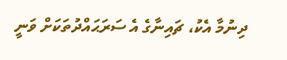ދިނުމާ އެކު، ޗައިނާގެ އެ ސަރަޙައްދުތަކަށް ވަނީ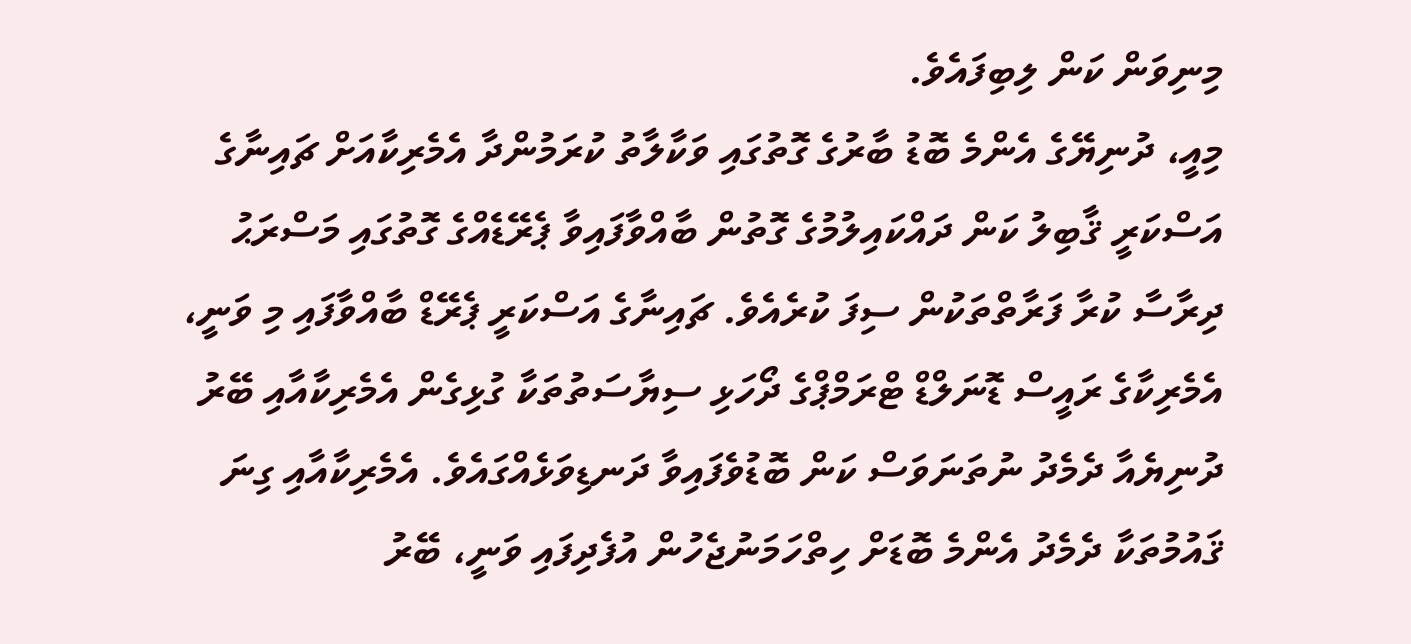މިނިވަން ކަން ލިބިފައެވެ.
މިއީ، ދުނިޔޭގެ އެންމެ ބޮޑު ބާރުގެ ގޮތުގައި ވަކާލާތު ކުރަމުންދާ އެމެރިކާއަށް ޗައިނާގެ އަސްކަރީ ޤާބިލު ކަން ދައްކައިލުމުގެ ގޮތުން ބާއްވާފައިވާ ޕެރޭޑެއްގެ ގޮތުގައި މަސްރަޙު ދިރާސާ ކުރާ ފަރާތްތަކުން ސިފަ ކުރެއެވެ. ޗައިނާގެ އަސްކަރީ ޕެރޭޑް ބާއްވާފައި މި ވަނީ، އެމެރިކާގެ ރައީސް ޑޮނަލްޑް ޓްރަމްޕްގެ ދޯހަޅި ސިޔާސަތުތަކާ ގުޅިގެން އެމެރިކާއާއި ބޭރު ދުނިޔެއާ ދެމެދު ނުތަނަވަސް ކަން ބޮޑުވެފައިވާ ދަނޑިވަޅެއްގައެވެ. އެމެރިކާއާއި ގިނަ ޤައުމުތަކާ ދެމެދު އެންމެ ބޮޑަށް ހިތްހަމަނުޖެހުން އުފެދިފައި ވަނީ، ބޭރު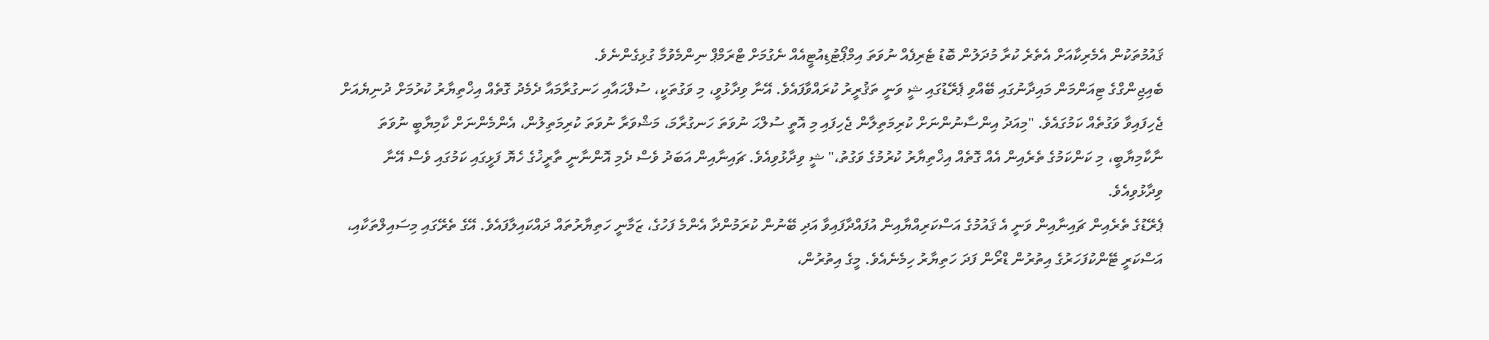ޤައުމުތަކުން އެމެރިކާއަށް އެތެރެ ކުރާ މުދަލުން ބޮޑު ޓެރިފެއް ނުވަތަ އިމްޕޯޓުޑިއުޓީއެއް ނެގުމަށް ޓްރަމްޕް ނިންމެވުމާ ގުޅިގެންނެވެ.
ބެއިޖިންގްގެ ޓިއަންމަން މައިދާނުގައި ބޭއްވި ޕެރޭޑުގައި ޝީ ވަނީ ތަޤުރީރު ކުރައްވާފައެވެ. އޭނާ ވިދާޅުވީ، މި ވަގުތަކީ، ސުލްޙައާއި ހަނގުރާމައާ ދެމެދު ގޮތެއް އިޚްތިޔާރު ކުރުމަށް ދުނިޔެއަށް ޖެހިފައިވާ ވަގުތެއް ކަމުގައެވެ. "މިއަދު އިންސާނުންނަށް ކުރިމަތިލާން ޖެހިފައި މި އޮތީ ސުލްޙަ ނުވަތަ ހަނގުރާމަ، މަޝްވަރާ ނުވަތަ ކުރިމަތިލުން، އެންމެންނަށް ކާމިޔާބީ ނުވަތަ ނާކާމިޔާބީ، މި ކަންކަމުގެ ތެރެއިން އެއް ގޮތެއް އިޚްތިޔާރު ކުރުމުގެ ވަގުތު،" ޝީ ވިދާޅުވިއެވެ. ޗައިނާއިން އަބަދު ވެސް ދެމި އޮންނާނީ ތާރީޚުގެ ހެޔޮ ފަޅީގައި ކަމުގައި ވެސް އޭނާ ވިދާޅުވިއެވެ.
ޕެރޭޑުގެ ތެރެއިން ޗައިނާއިން ވަނީ އެ ޤައުމުގެ އަސްކަރިއްޔާއިން އުފައްދާފައިވާ އަދި ބޭނުން ކުރަމުންދާ އެންމެ ފަހުގެ، ޒަމާނީ ހަތިޔާރުތައް ދައްކައިލާފައެވެ. އޭގެ ތެރޭގައި މިސައިލްތަކާއި، އަސްކަރީ ޓޭންކުފަހަރުގެ އިތުރުން ޑްރޯން ފަދަ ހަތިޔާރު ހިމެނެއެވެ. މީގެ އިތުރުން،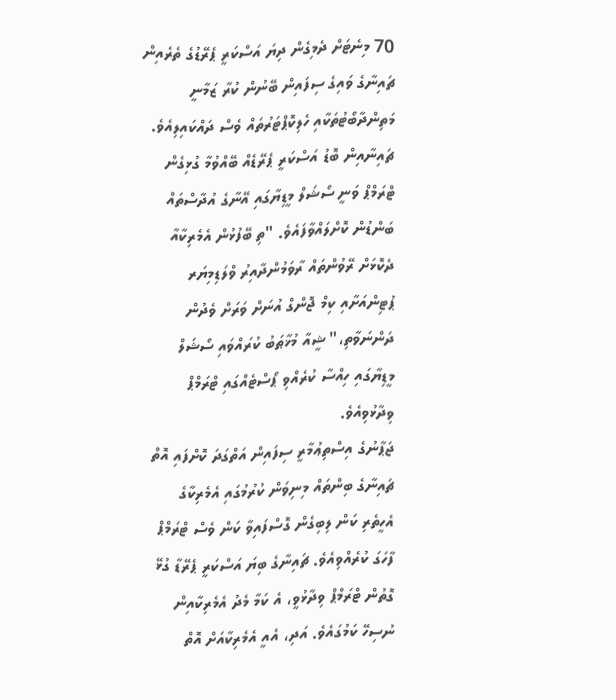70 މިނެޓަށް ދެމިގެން ދިޔަ އަސްކަރީ ޕެރޭޑުގެ ތެރެއިން ޗައިނާގެ ވައިގެ ސިފައިން ބޭނުން ކުރާ ޒަމާނީ މަތިންދާބޯޓުތަކާއި ހެލިކޮޕްޓަރުތައް ވެސް ދައްކައިލިއެވެ.
ޗައިނާއިން ބޮޑު އަސްކަރީ ޕެރޭޑެއް ބޭއްވުމާ ގުޅިގެން ޓްރަމްޕް ވަނީ ސޯޝަލް މީޑިޔާގައި އޭނާގެ އުދާސްތައް ބަންޑުން ކޮށްލައްވާފައެވެ. "ތި ބޭފުޅުން އެމެރިކާއާ ދެކޮޅަށް ރޭވުންތައް ރާވަމުންދާއިރު ވްލަޑިމިޔަރ ޕުޓިންއަށާއި ކިމް ޖޮންގް އުނަށް ވަރަށް ވެދުން ދަންނަވާތި،" ޝީއާ މުޚާޠަބު ކުރައްވައި ސޯޝަލް މީޑިޔާގައި ހިއްސާ ކުރެއްވި ޕޯސްޓެއްގައި ޓްރަމްޕް ވިދާޅުވިއެވެ.
ޖަޕާނުގެ އިސްތިޢުމާރީ ސިފައިން އަތްގަދަ ކޮށްފައި އޮތް ޗައިނާގެ ބިންތައް މިނިވަން ކުރުމުގައި އެމެރިކާގެ އެހީތެރި ކަން ލިބިގެން ގޮސްފައިވާ ކަން ވެސް ޓްރަމްޕް ފާހަގަ ކުރެއްވިއެވެ. ޗައިނާގެ ބިޔަ އަސްކަރީ ޕެރޭޑާ ގުޅޭ ގޮތުން ޓްރަމްޕް ވިދާޅުވީ، އެ ކަމާ މެދު އެމެރިކާއިން ނުސިހޭ ކަމުގައެވެ. އަދި، އެއީ އެމެރިކާއަށް އޮތް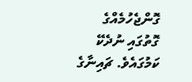ގޮންޖެހުމެއްގެ ގޮތުގައި ނުދެކޭ ކަމުގައެވެ. ޗައިނާގެ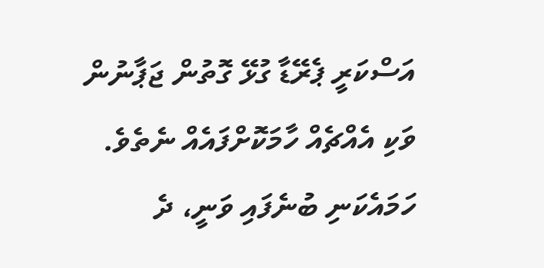އަސްކަރީ ޕެރޭޑާ ގުޅޭ ގޮތުން ޖަޕާނުން ވަކި އެއްޗެއް ހާމަކޮށްފައެއް ނެތެވެ. ހަމައެކަނި ބުނެފައި ވަނީ، ދެ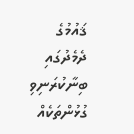ޤައުމުގެ ދެމެދުގައި ބިނާކުރަނިވި ގުޅުންތަކެއް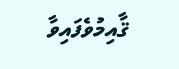ޤާއިމުވެފައިވާ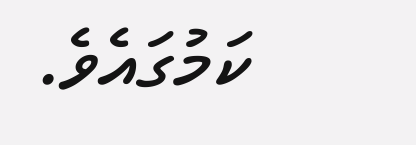ކަމުގައެވެ.